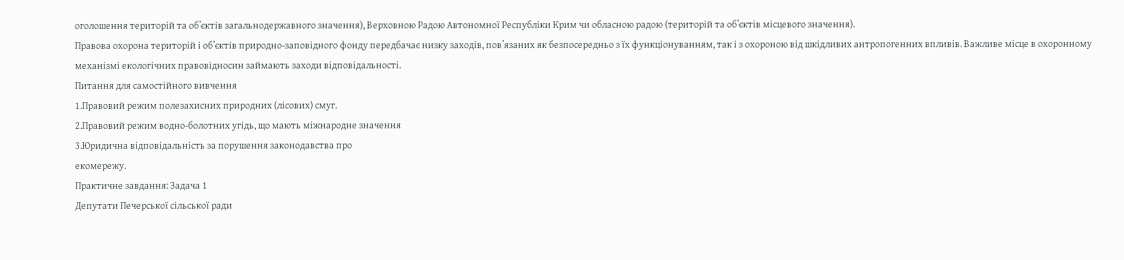оголошення територій та об’єктів загальнодержавного значення), Верховною Радою Автономної Республіки Крим чи обласною радою (територій та об’єктів місцевого значення).
Правова охорона територій і об’єктів природно-заповідного фонду передбачає низку заходів, пов’язаних як безпосередньо з їх функціонуванням, так і з охороною від шкідливих антропогенних впливів. Важливе місце в охоронному механізмі екологічних правовідносин займають заходи відповідальності.
Питання для самостійного вивчення
1.Правовий режим полезахисних природних (лісових) смуг.
2.Правовий режим водно-болотних угідь, що мають міжнародне значення
3.Юридична відповідальність за порушення законодавства про
екомережу.
Практичне завдання: Задача 1
Депутати Печерської сільської ради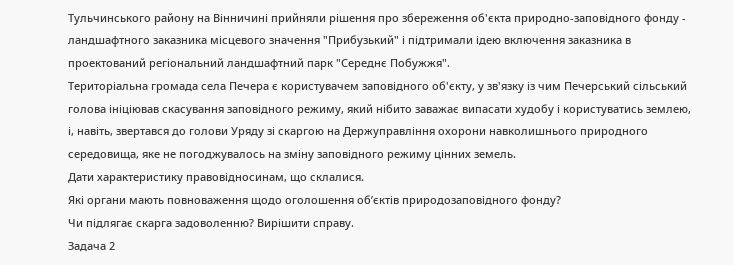Тульчинського району на Вінничині прийняли рішення про збереження об'єкта природно-заповідного фонду - ландшафтного заказника місцевого значення "Прибузький" і підтримали ідею включення заказника в проектований регіональний ландшафтний парк "Середнє Побужжя".
Територіальна громада села Печера є користувачем заповідного об'єкту, у зв'язку із чим Печерський сільський голова ініціював скасування заповідного режиму, який нібито заважає випасати худобу і користуватись землею, і, навіть, звертався до голови Уряду зі скаргою на Держуправління охорони навколишнього природного середовища, яке не погоджувалось на зміну заповідного режиму цінних земель.
Дати характеристику правовідносинам, що склалися.
Які органи мають повноваження щодо оголошення об’єктів природозаповідного фонду?
Чи підлягає скарга задоволенню? Вирішити справу.
Задача 2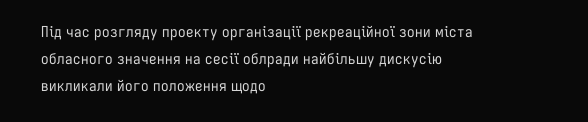Під час розгляду проекту організації рекреаційної зони міста обласного значення на сесії облради найбільшу дискусію викликали його положення щодо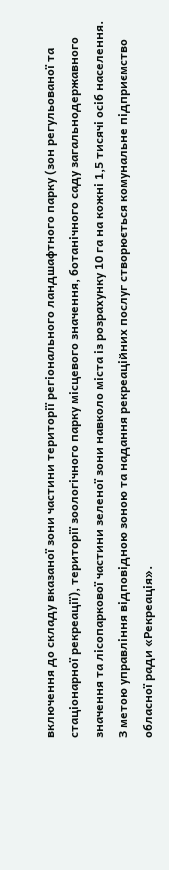включення до складу вказаної зони частини території регіонального ландшафтного парку (зон регульованої та стаціонарної рекреації), території зоологічного парку місцевого значення, ботанічного саду загальнодержавного значення та лісопаркової частини зеленої зони навколо міста із розрахунку 10 га на кожні 1,5 тисячі осіб населення. З метою управління відповідною зоною та надання рекреаційних послуг створюється комунальне підприємство обласної ради «Рекреація».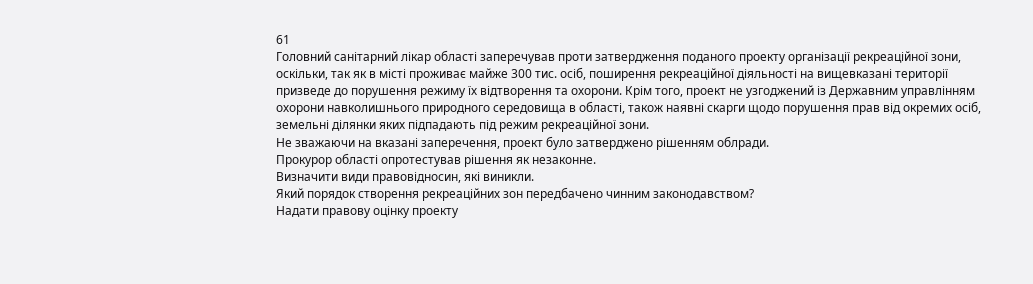61
Головний санітарний лікар області заперечував проти затвердження поданого проекту організації рекреаційної зони, оскільки, так як в місті проживає майже 300 тис. осіб, поширення рекреаційної діяльності на вищевказані території призведе до порушення режиму їх відтворення та охорони. Крім того, проект не узгоджений із Державним управлінням охорони навколишнього природного середовища в області, також наявні скарги щодо порушення прав від окремих осіб, земельні ділянки яких підпадають під режим рекреаційної зони.
Не зважаючи на вказані заперечення, проект було затверджено рішенням облради.
Прокурор області опротестував рішення як незаконне.
Визначити види правовідносин, які виникли.
Який порядок створення рекреаційних зон передбачено чинним законодавством?
Надати правову оцінку проекту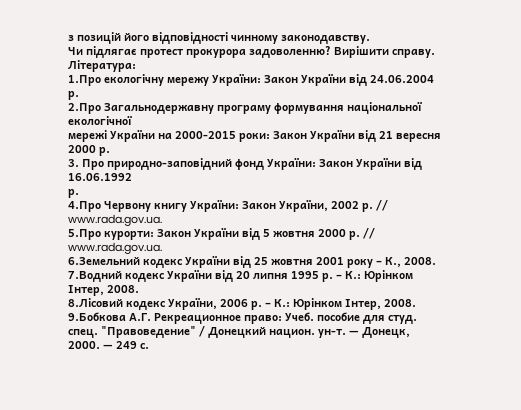з позицій його відповідності чинному законодавству.
Чи підлягає протест прокурора задоволенню? Вирішити справу.
Література:
1.Про екологічну мережу України: Закон України від 24.06.2004 р.
2.Про Загальнодержавну програму формування національної екологічної
мережі України на 2000-2015 роки: Закон України від 21 вересня 2000 р.
3. Про природно-заповідний фонд України: Закон України від 16.06.1992
р.
4.Про Червону книгу України: Закон України, 2002 р. // www.rada.gov.ua.
5.Про курорти: Закон України від 5 жовтня 2000 р. // www.rada.gov.ua.
6.Земельний кодекс України від 25 жовтня 2001 року – К., 2008.
7.Водний кодекс України від 20 липня 1995 р. – К.: Юрінком Інтер, 2008.
8.Лісовий кодекс України, 2006 р. – К.: Юрінком Інтер, 2008.
9.Бобкова А.Г. Рекреационное право: Учеб. пособие для студ. спец. "Правоведение" / Донецкий национ. ун-т. — Донецк, 2000. — 249 с.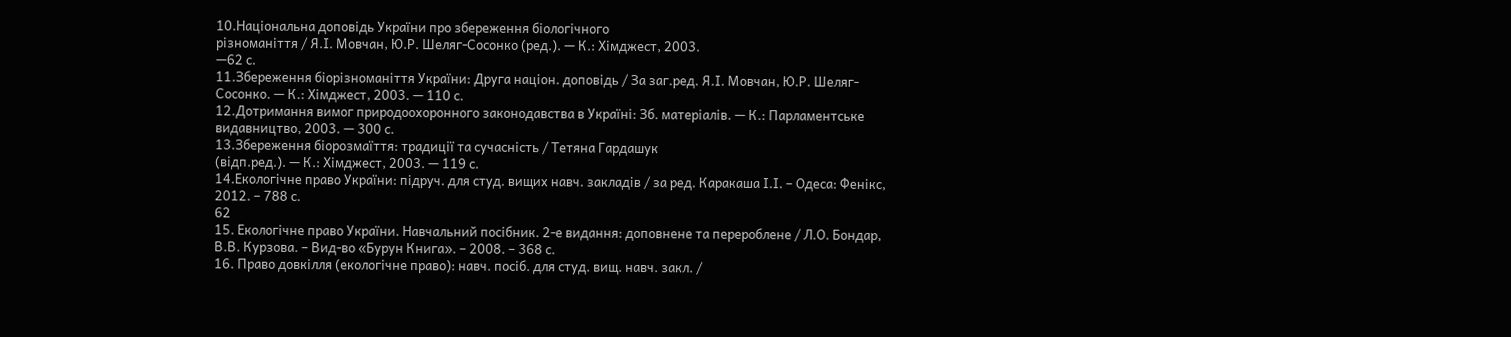10.Національна доповідь України про збереження біологічного
різноманіття / Я.І. Мовчан, Ю.Р. Шеляг-Сосонко (ред.). — К.: Хімджест, 2003.
—62 с.
11.Збереження біорізноманіття України: Друга націон. доповідь / За заг.ред. Я.І. Мовчан, Ю.Р. Шеляг-Сосонко. — К.: Хімджест, 2003. — 110 с.
12.Дотримання вимог природоохоронного законодавства в Україні: Зб. матеріалів. — К.: Парламентське видавництво, 2003. — 300 с.
13.Збереження біорозмаїття: традиції та сучасність / Тетяна Гардашук
(відп.ред.). — К.: Хімджест, 2003. — 119 с.
14.Екологічне право України: підруч. для студ. вищих навч. закладів / за ред. Каракаша І.І. – Одеса: Фенікс, 2012. – 788 с.
62
15. Екологічне право України. Навчальний посібник. 2-е видання: доповнене та перероблене / Л.О. Бондар, В.В. Курзова. – Вид-во «Бурун Книга». – 2008. – 368 с.
16. Право довкілля (екологічне право): навч. посіб. для студ. вищ. навч. закл. /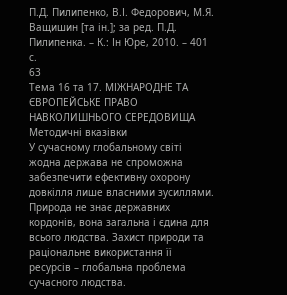П.Д. Пилипенко, В.І. Федорович, М.Я. Ващишин [та ін.]; за ред. П.Д. Пилипенка. – К.: Ін Юре, 2010. – 401 с.
63
Тема 16 та 17. МІЖНАРОДНЕ ТА ЄВРОПЕЙСЬКЕ ПРАВО НАВКОЛИШНЬОГО СЕРЕДОВИЩА
Методичні вказівки
У сучасному глобальному світі жодна держава не спроможна забезпечити ефективну охорону довкілля лише власними зусиллями.
Природа не знає державних кордонів, вона загальна і єдина для всього людства. Захист природи та раціональне використання її ресурсів – глобальна проблема сучасного людства.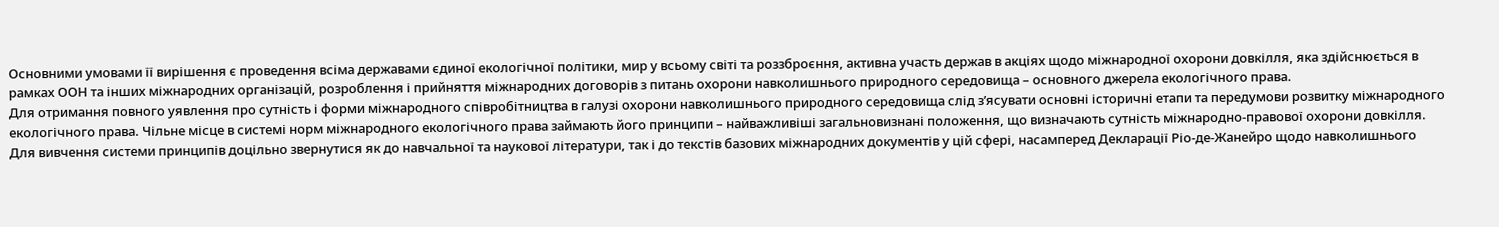Основними умовами її вирішення є проведення всіма державами єдиної екологічної політики, мир у всьому світі та роззброєння, активна участь держав в акціях щодо міжнародної охорони довкілля, яка здійснюється в рамках ООН та інших міжнародних організацій, розроблення і прийняття міжнародних договорів з питань охорони навколишнього природного середовища – основного джерела екологічного права.
Для отримання повного уявлення про сутність і форми міжнародного співробітництва в галузі охорони навколишнього природного середовища слід з’ясувати основні історичні етапи та передумови розвитку міжнародного екологічного права. Чільне місце в системі норм міжнародного екологічного права займають його принципи – найважливіші загальновизнані положення, що визначають сутність міжнародно-правової охорони довкілля. Для вивчення системи принципів доцільно звернутися як до навчальної та наукової літератури, так і до текстів базових міжнародних документів у цій сфері, насамперед Декларації Ріо-де-Жанейро щодо навколишнього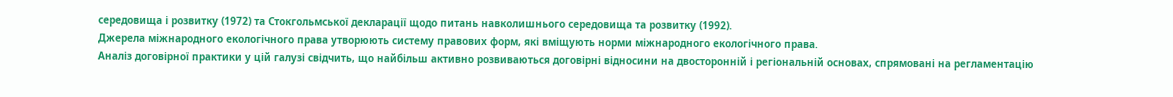середовища і розвитку (1972) та Стокгольмської декларації щодо питань навколишнього середовища та розвитку (1992).
Джерела міжнародного екологічного права утворюють систему правових форм, які вміщують норми міжнародного екологічного права.
Аналіз договірної практики у цій галузі свідчить, що найбільш активно розвиваються договірні відносини на двосторонній і регіональній основах, спрямовані на регламентацію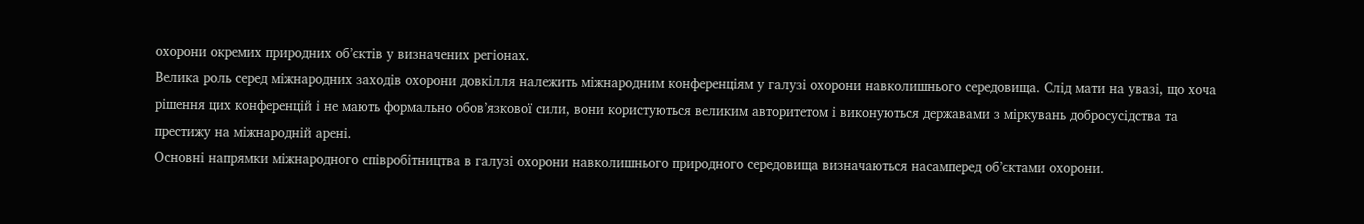охорони окремих природних об’єктів у визначених регіонах.
Велика роль серед міжнародних заходів охорони довкілля належить міжнародним конференціям у галузі охорони навколишнього середовища. Слід мати на увазі, що хоча рішення цих конференцій і не мають формально обов’язкової сили, вони користуються великим авторитетом і виконуються державами з міркувань добросусідства та престижу на міжнародній арені.
Основні напрямки міжнародного співробітництва в галузі охорони навколишнього природного середовища визначаються насамперед об’єктами охорони.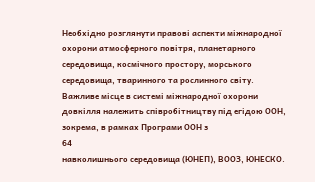Необхідно розглянути правові аспекти міжнародної охорони атмосферного повітря, планетарного середовища, космічного простору, морського середовища, тваринного та рослинного світу.
Важливе місце в системі міжнародної охорони довкілля належить співробітництву під егідою ООН, зокрема, в рамках Програми ООН з
64
навколишнього середовища (ЮНЕП), ВООЗ, ЮНЕСКО.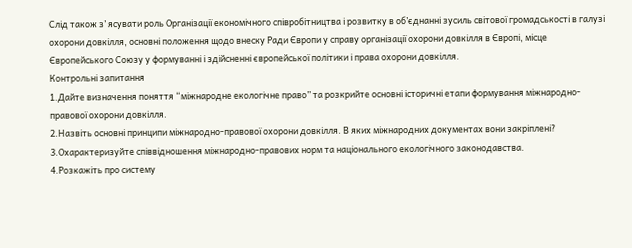Слід також з’ ясувати роль Організації економічного співробітництва і розвитку в об’єднанні зусиль світової громадськості в галузі охорони довкілля, основні положення щодо внеску Ради Європи у справу організації охорони довкілля в Європі, місце Європейського Союзу у формуванні і здійсненні європейської політики і права охорони довкілля.
Контрольні запитання
1.Дайте визначення поняття “міжнародне екологічне право” та розкрийте основні історичні етапи формування міжнародно-правової охорони довкілля.
2.Назвіть основні принципи міжнародно-правової охорони довкілля. В яких міжнародних документах вони закріплені?
3.Охарактеризуйте співвідношення міжнародно-правових норм та національного екологічного законодавства.
4.Розкажіть про систему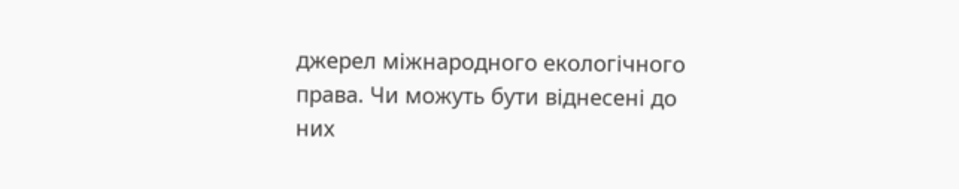джерел міжнародного екологічного права. Чи можуть бути віднесені до них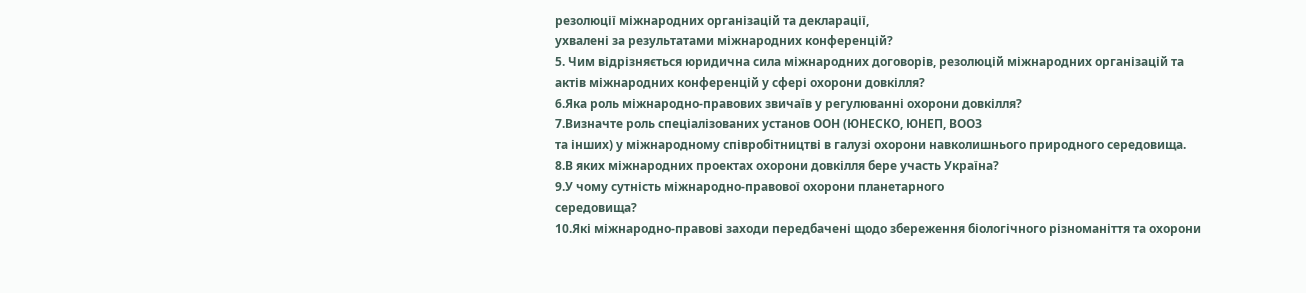резолюції міжнародних організацій та декларації,
ухвалені за результатами міжнародних конференцій?
5. Чим відрізняється юридична сила міжнародних договорів, резолюцій міжнародних організацій та актів міжнародних конференцій у сфері охорони довкілля?
6.Яка роль міжнародно-правових звичаїв у регулюванні охорони довкілля?
7.Визначте роль спеціалізованих установ ООН (ЮНЕСКО, ЮНЕП, ВООЗ
та інших) у міжнародному співробітництві в галузі охорони навколишнього природного середовища.
8.В яких міжнародних проектах охорони довкілля бере участь Україна?
9.У чому сутність міжнародно-правової охорони планетарного
середовища?
10.Які міжнародно-правові заходи передбачені щодо збереження біологічного різноманіття та охорони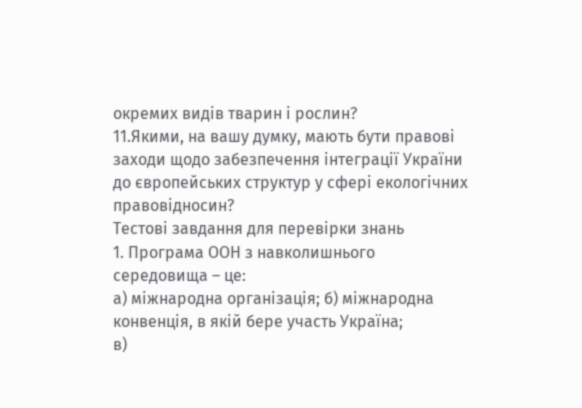окремих видів тварин і рослин?
11.Якими, на вашу думку, мають бути правові заходи щодо забезпечення інтеграції України до європейських структур у сфері екологічних
правовідносин?
Тестові завдання для перевірки знань
1. Програма ООН з навколишнього середовища – це:
а) міжнародна організація; б) міжнародна конвенція, в якій бере участь Україна;
в)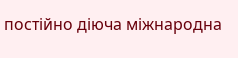постійно діюча міжнародна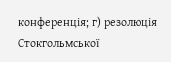конференція; г) резолюція Стокгольмської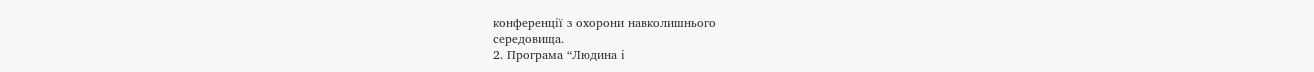конференції з охорони навколишнього
середовища.
2. Програма “Людина і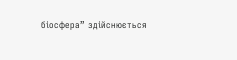біосфера” здійснюється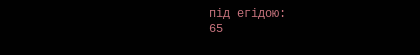під егідою:
65